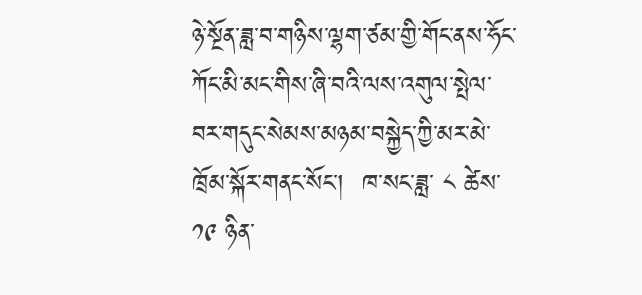ཉེ་སྔོན་ཟླ་བ་གཉིས་ལྷག་ཙམ་གྱི་གོང་ནས་ཧོང་ཀོང་མི་མང་གིས་ཞི་བའི་ལས་འགུལ་སྤེལ་བར་གདུང་སེམས་མཉམ་བསྐྱེད་ཀྱི་མར་མེ་ཁྲོམ་སྐོར་གནང་སོང་།  ཁ་སང་ཟླ་ ༨ ཚེས་ ༡༩ ཉིན་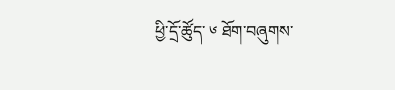ཕྱི་དྲོ་ཚོུད་ ༦ ཐོག་བཞུགས་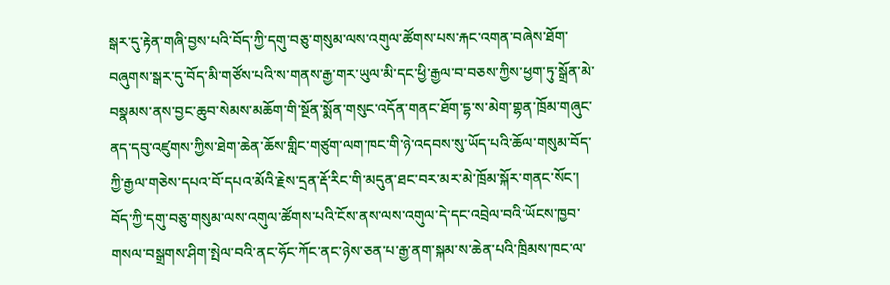སྒར་དུ་རྟེན་གཞི་བྱས་པའི་བོད་ཀྱི་དགུ་བཅུ་གསུམ་ལས་འགུལ་ཚོགས་པས་རྐང་འགན་བཞེས་ཐོག་བཞུགས་སྒར་དུ་བོད་མི་གཙོས་པའི་ས་གནས་རྒྱ་གར་ཡུལ་མི་དང་ཕྱི་རྒྱལ་བ་བཅས་ཀྱིས་ཕྱག་ཏུ་སྒྲོན་མེ་བསྣམས་ནས་བྱང་ཆུབ་སེམས་མཆོག་གི་སྔོན་སྨོན་གསུང་འདོན་གནང་ཐོག་དྷ་ས་མེག་གྷན་ཁྲོམ་གཞུང་ནད་དབུ་འཛུགས་ཀྱིས་ཐེག་ཆེན་ཆོས་གླིང་གཙུག་ལག་ཁང་གི་ཉེ་འདབས་སུ་ཡོད་པའི་ཆོལ་གསུམ་བོད་ཀྱི་རྒྱལ་གཅེས་དཔའ་བོ་དཔའ་མོའི་རྗེས་དྲན་རྡོ་རིང་གི་མདུན་ཐང་བར་མར་མེ་ཁྲོམ་སྐོར་གནང་སོང་།   བོད་ཀྱི་དགུ་བཅུ་གསུམ་ལས་འགུལ་ཚོགས་པའི་ངོས་ནས་ལས་འགུལ་དེ་དང་འབྲེལ་བའི་ཡོངས་ཁྱབ་གསལ་བསྒྲགས་ཤིག་སྤེལ་བའི་ནང་ཧོང་ཀོང་ནང་ཉེས་ཅན་པ་རྒྱ་ནག་སྐམ་ས་ཆེན་པའི་ཁྲིམས་ཁང་ལ་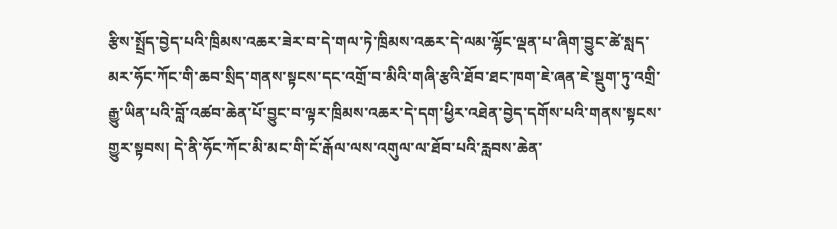རྩིས་སྤྲོད་བྱེད་པའི་ཁྲིམས་འཆར་ཟེར་བ་དེ་གལ་ཏེ་ཁྲིམས་འཆར་དེ་ལམ་ལྷོང་ལྡན་པ་ཞིག་བྱུང་ཚེ་སླད་མར་ཧོང་ཀོང་གི་ཆབ་སྲིད་གནས་སྟངས་དང་འགྲོ་བ་མིའི་གཞི་རྩའི་ཐོབ་ཐང་ཁག་ཇེ་ཞན་ཇེ་སྡུག་ཏུ་འགྲི་རྒྱུ་ཡིན་པའི་བློ་འཚབ་ཆེན་པོ་བྱུང་བ་ལྟར་ཁྲིམས་འཆར་དེ་དག་ཕྱིར་འཐེན་བྱེད་དགོས་པའི་གནས་སྟངས་གྱུར་སྟབས། དེ་ནི་ཧོང་ཀོང་མི་མང་གི་ངོ་རྒོལ་ལས་འགུལ་ལ་ཐོབ་པའི་རླབས་ཆེན་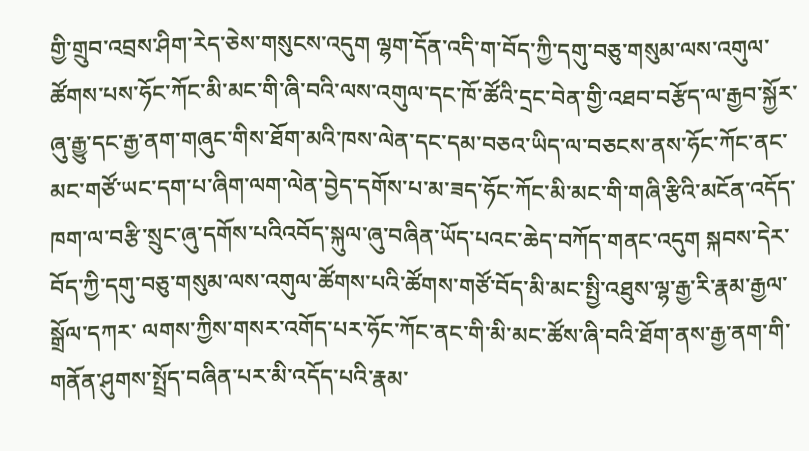གྱི་གྲུབ་འབྲས་ཤིག་རེད་ཅེས་གསུངས་འདུག ལྷག་དོན་འདི་ག་བོད་ཀྱི་དགུ་བཅུ་གསུམ་ལས་འགུལ་ཚོགས་པས་ཧོང་ཀོང་མི་མང་གི་ཞི་བའི་ལས་འགུལ་དང་ཁོ་ཚོའི་དྲང་བེན་གྱི་འཐབ་བརྩོད་ལ་རྒྱབ་སྐྱོར་ཞུ་རྒྱུ་དང་རྒྱ་ནག་གཞུང་གིས་ཐོག་མའི་ཁས་ལེན་དང་དམ་བཅའ་ཡིད་ལ་བཅངས་ནས་ཧོང་ཀོང་ནང་མང་གཙོ་ཡང་དག་པ་ཞིག་ལག་ལེན་བྱེད་དགོས་པ་མ་ཟད་ཧོང་ཀོང་མི་མང་གི་གཞི་རྩིའི་མངོན་འདོད་ཁག་ལ་བརྩི་སྲུང་ཞུ་དགོས་པའིའབོད་སྐུལ་ཞུ་བཞིན་ཡོད་པའང་ཆེད་བཀོད་གནང་འདུག སྐབས་དེར་བོད་ཀྱི་དགུ་བཅུ་གསུམ་ལས་འགུལ་ཚོགས་པའི་ཚོགས་གཙོ་བོད་མི་མང་སྤྱི་འཐུས་ལྷ་རྒྱ་རི་རྣམ་རྒྱལ་སྒྲོལ་དཀར་ ལགས་ཀྱིས་གསར་འགོད་པར་ཧོང་ཀོང་ནང་གི་མི་མང་ཚོས་ཞི་བའི་ཐོག་ནས་རྒྱ་ནག་གི་གནོན་ཤུགས་སྤྲོད་བཞིན་པར་མི་འདོད་པའི་རྣམ་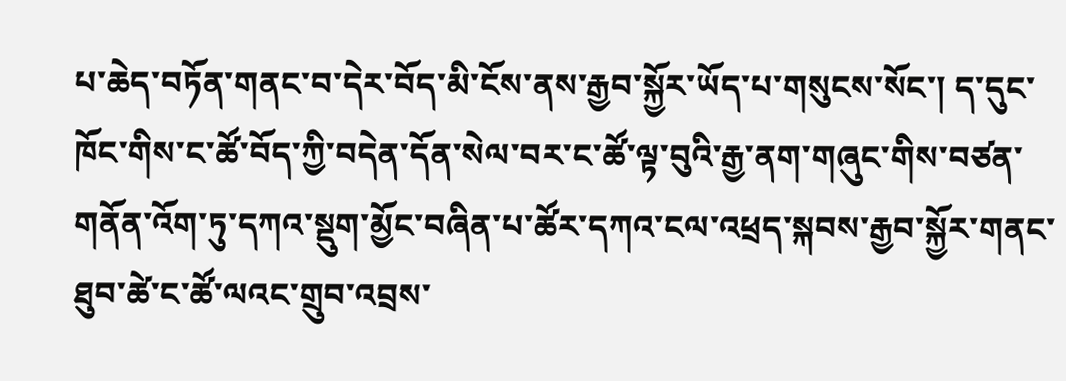པ་ཆེད་བཏོན་གནང་བ་དེར་བོད་མི་ངོས་ནས་རྒྱབ་སྐྱོར་ཡོད་པ་གསུངས་སོང་། ད་དུང་ཁོང་གིས་ང་ཚོ་བོད་ཀྱི་བདེན་དོན་སེལ་བར་ང་ཚོ་ལྟ་བུའི་རྒྱ་ནག་གཞུང་གིས་བཙན་གནོན་འོག་ཏུ་དཀའ་སྡུག་མྱོང་བཞིན་པ་ཚོར་དཀའ་ངལ་འཕྲད་སྐབས་རྒྱབ་སྐྱོར་གནང་ཐུབ་ཚེ་ང་ཚོ་ལའང་གྲུབ་འབྲས་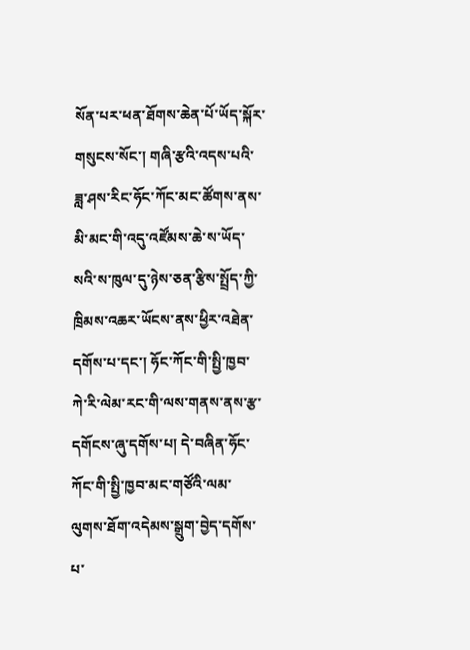སོན་པར་ཕན་ཐོགས་ཆེན་པོ་ཡོད་སྐོར་གསུངས་སོང་། གཞི་རྩའི་འདས་པའི་ཟླ་ཤས་རིང་ཧོང་ཀོང་མང་ཚོགས་ནས་མི་མང་གི་འདུ་འཛོམས་ཆེ་ས་ཡོད་སའི་ས་ཁུལ་དུ་ཉེས་ཅན་རྩིས་སྤྲོད་ཀྱི་ཁྲིམས་འཆར་ཡོངས་ནས་ཕྱིར་འཐེན་དགོས་པ་དང་། ཧོང་ཀོང་གི་སྤྱི་ཁྱབ་ཀེ་རི་ལེམ་རང་གི་ལས་གནས་ནས་རྩ་དགོངས་ཞུ་དགོས་པ། དེ་བཞིན་ཧོང་ཀོང་གི་སྤྱི་ཁྱབ་མང་གཙོའི་ལམ་ལུགས་ཐོག་འདེམས་སྒྲུག་བྱེད་དགོས་པ་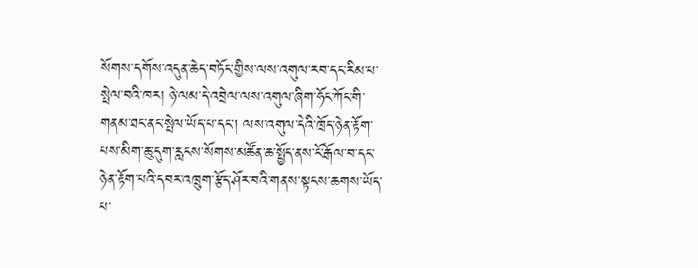སོགས་དགོས་འདུན་ཆེད་བཏོང་གྱིས་ལས་འགུལ་རབ་དང་རིམ་པ་སྤེལ་བའི་ཁར། ཉེ་ལམ་དེ་འབྲེལ་ལས་འགུལ་ཞིག་ཧོང་ཀོང་གི་གནམ་ཐང་ནང་སྤེལ་ཡོད་པ་དང་། ལས་འགུལ་དེའི་ཁྲོད་ཉེན་རྟོག་པས་མིག་ཆུ་དུག་རླངས་སོགས་མཚོན་ཆ་སྤྱོད་ནས་ངོ་རྒོལ་བ་དང་ཉེན་རྟོག་པའི་དབར་འཁྲུག་རྩོད་ཤོར་བའི་གནས་སྟངས་ཆགས་ཡོད་པ་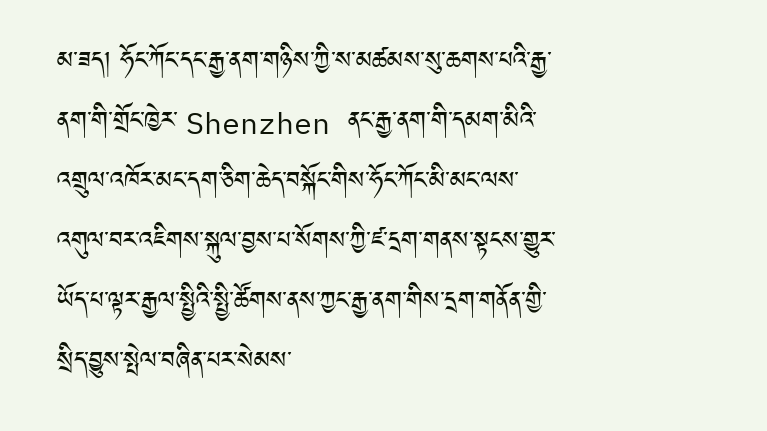མ་ཟད། ཧོང་ཀོང་དང་རྒྱ་ནག་གཉིས་ཀྱི་ས་མཚམས་སུ་ཆགས་པའི་རྒྱ་ནག་གི་གྲོང་ཁྱེར་ Shenzhen ནང་རྒྱ་ནག་གི་དམག་མིའི་འགྲུལ་འཁོར་མང་དག་ཅིག་ཆེད་བསྐོང་གིས་ཧོང་ཀོང་མི་མང་ལས་འགུལ་བར་འཇིགས་སྐུལ་བྱས་པ་སོགས་ཀྱི་ཛ་དྲག་གནས་སྟངས་གྱུར་ཡོད་པ་ལྟར་རྒྱལ་སྤྱིའི་སྤྱི་ཚོགས་ནས་ཀྱང་རྒྱ་ནག་གིས་དྲག་གནོན་གྱི་སྲིད་བྱུས་སྤེལ་བཞིན་པར་སེམས་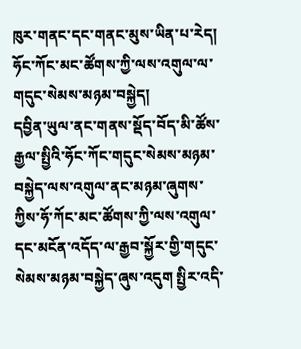ཁུར་གནང་དང་གནང་མུས་ཡིན་པ་རེད།
ཧོང་ཀོང་མང་ཚོགས་ཀྱི་ལས་འགུལ་ལ་གདུང་སེམས་མཉམ་བསྐྱེད།
དབྱིན་ཡུལ་ནང་གནས་སྡོད་བོད་མི་ཚོས་རྒྱལ་སྤྱིའི་ཧོང་ཀོང་གདུང་སེམས་མཉམ་བསྐྱེད་ལས་འགུལ་ནང་མཉམ་ཞུགས་ཀྱིས་ཧོ་ཀོང་མང་ཚོགས་ཀྱི་ལས་འགུལ་དང་མངོན་འདོད་ལ་རྒྱབ་སྐྱོར་གྱི་གདུང་སེམས་མཉམ་བསྐྱེད་ཞུས་འདུག སྤྱིར་འདི་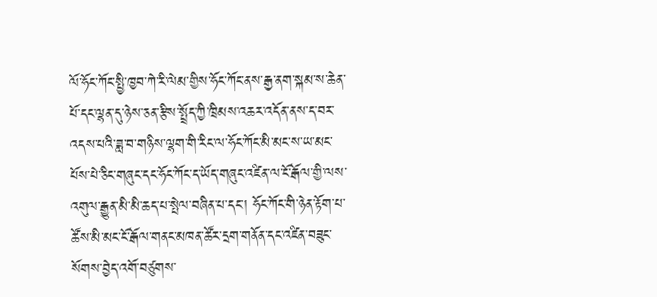ལོ་ཧོང་ཀོང་སྤྱི་ཁྱབ་ཀེ་རི་ལེམ་གྱིས་ཧོང་ཀོང་ནས་རྒྱ་ནག་སྐམ་ས་ཆེན་པོ་དང་ལྷན་དུ་ཉེས་ཅན་རྩིས་སྤྲོད་ཀྱི་ཁྲིམས་འཆར་འདོན་ནས་ད་བར་འདས་པའི་ཟླ་བ་གཉིས་ལྷག་གི་རིང་ལ་ཧོང་ཀོང་མི་མང་ས་ཡ་མང་པོས་པེ་ཅིང་གཞུང་དང་ཧོང་ཀོང་ད་ཡོད་གཞུང་འཛིན་ལ་ངོ་རྒོལ་གྱི་ལས་འགུལ་རྒྱུན་མི་མི་ཆད་པ་སྤེལ་བཞིན་པ་དང་། ཧོང་ཀོང་གི་ཉེན་རྟོག་པ་ཚོས་མི་མང་ངོ་རྒོལ་གནང་མཁན་ཚོར་དྲག་གནོན་དང་འཛིན་བཟུང་སོགས་བྱེད་འགོ་བཙུགས་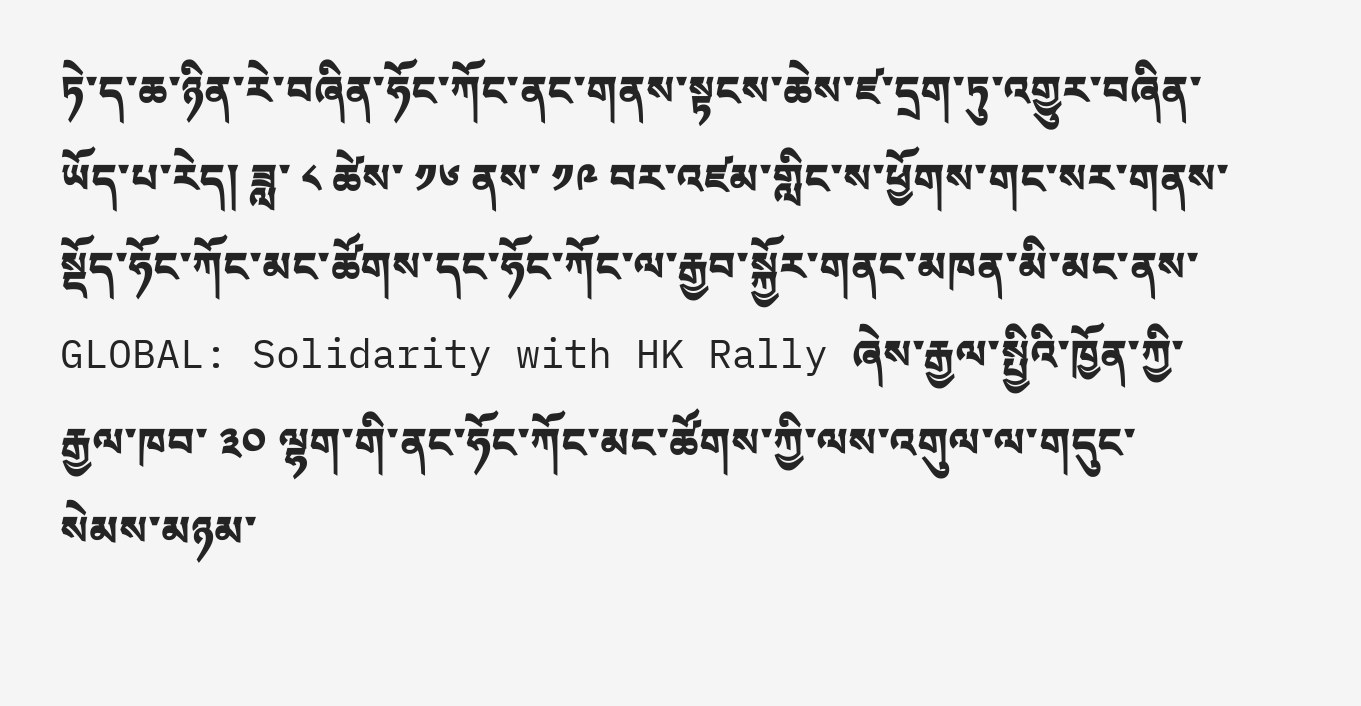ཏེ་ད་ཆ་ཉིན་རེ་བཞིན་ཧོང་ཀོང་ནང་གནས་སྟངས་ཆེས་ཛ་དྲག་ཏུ་འགྱུར་བཞིན་ཡོད་པ་རེད། ཟླ་ ༨ ཚེས་ ༡༦ ནས་ ༡༩ བར་འཛམ་གླིང་ས་ཕྱོགས་གང་སར་གནས་སྡོད་ཧོང་ཀོང་མང་ཚོགས་དང་ཧོང་ཀོང་ལ་རྒྱབ་སྐྱོར་གནང་མཁན་མི་མང་ནས་ GLOBAL: Solidarity with HK Rally ཞེས་རྒྱལ་སྤྱིའི་ཁྱོན་ཀྱི་རྒྱལ་ཁབ་ ༣༠ ལྷག་གི་ནང་ཧོང་ཀོང་མང་ཚོགས་ཀྱི་ལས་འགུལ་ལ་གདུང་སེམས་མཉམ་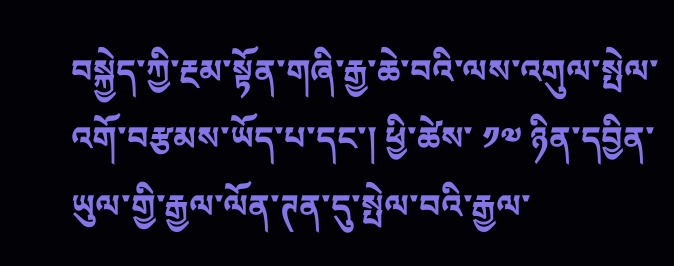བསྐྱེད་ཀྱི་རྔམ་སྟོན་གཞི་རྒྱ་ཆེ་བའི་ལས་འགུལ་སྤེལ་འགོ་བརྩམས་ཡོད་པ་དང་། ཕྱི་ཚེས་ ༡༧ ཉིན་དབྱིན་ཡུལ་གྱི་རྒྱལ་ལོན་ཊན་དུ་སྤེལ་བའི་རྒྱལ་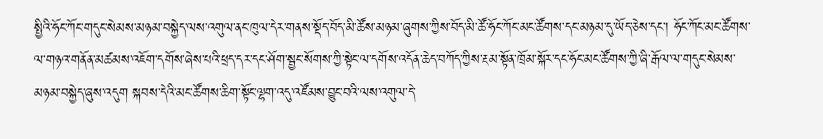སྤྱིའི་ཧོང་ཀོང་གདུང་སེམས་མཉམ་བསྐྱེད་ལས་འགུལ་ནང་ཁུལ་དེར་གནས་སྡོད་བོད་མི་ཚོས་མཉམ་ཞུགས་ཀྱིས་བོད་མི་ཚོ་ཧོང་ཀོང་མང་ཚོགས་དང་མཉམ་དུ་ཡོད་ཅེས་དང་། ཧོང་ཀོང་མང་ཚོགས་ལ་གཉའ་གནོན་མཚམས་འཇོག་དགོས་ཞེས་པའི་ཕྲད་དར་དང་ཤོག་སྦྱང་སོགས་ཀྱི་སྟེང་ལ་དགོས་འདོན་ཆེད་བཀོད་ཀྱིས་རྔམ་སྟོན་ཁྲོམ་སྐོར་དང་ཧོང་མང་ཚོགས་ཀྱི་ཞི་རྒོལ་ལ་གདུང་སེམས་མཉམ་བསྐྱེད་ཞུས་འདུག སྐབས་དེའི་མང་ཚོགས་ཆིག་སྟོང་ལྷག་འདུ་འཛོམས་བྱུང་བའི་ལས་འགུལ་དེ་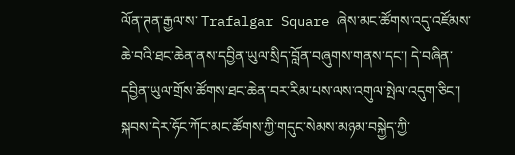ལོན་ཊན་རྒྱལ་ས་ Trafalgar Square ཞེས་མང་ཚོགས་འདུ་འཛོམས་ཆེ་བའི་ཐང་ཆེན་ནས་དབྱིན་ཡུལ་སྲིད་བློན་བཞུགས་གནས་དང་། དེ་བཞིན་དབྱིན་ཡུལ་གྲོས་ཚོགས་ཐང་ཆེན་བར་རིམ་པས་ལས་འགུལ་སྤེལ་འདུག་ཅིང་། སྐབས་དེར་ཧོང་ཀོང་མང་ཚོགས་ཀྱི་གདུང་སེམས་མཉམ་བསྐྱེད་ཀྱི་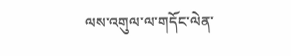ལས་འགུལ་ལ་གདོང་ལེན་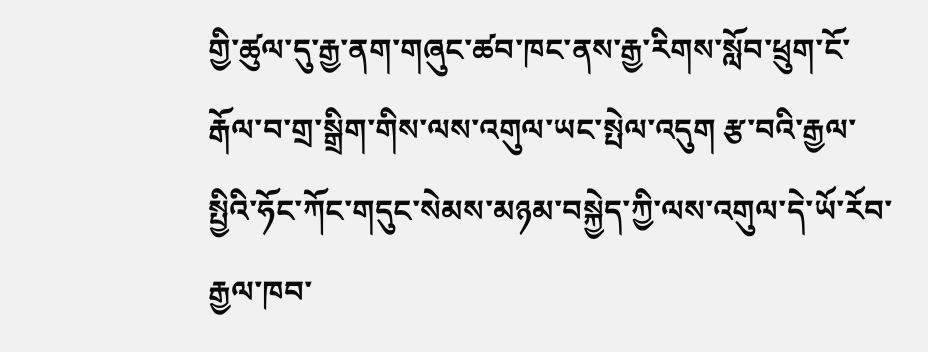གྱི་ཚུལ་དུ་རྒྱ་ནག་གཞུང་ཚབ་ཁང་ནས་རྒྱ་རིགས་སློབ་ཕྲུག་ངོ་རྒོལ་བ་གྲ་སྒྲིག་གིས་ལས་འགུལ་ཡང་སྤེལ་འདུག རྩ་བའི་རྒྱལ་སྤྱིའི་ཧོང་ཀོང་གདུང་སེམས་མཉམ་བསྐྱེད་ཀྱི་ལས་འགུལ་དེ་ཡོ་རོབ་རྒྱལ་ཁབ་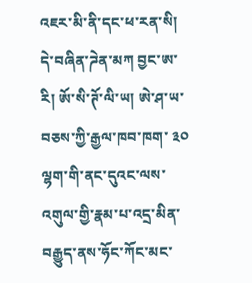འཇར་མི་ནི་དང་ཕ་རན་སི། དེ་བཞིན་ཌེན་མཀ བྱང་ཨ་རི། ཨོ་སི་ཊོ་ལི་ཡ། ཨེ་ཤ་ཡ་བཅས་ཀྱི་རྒྱལ་ཁབ་ཁག་ ༣༠ ལྷག་གི་ནང་དུའང་ལས་འགུལ་གྱི་རྣམ་པ་འདྲ་མིན་བརྒྱུད་ནས་ཧོང་ཀོང་མང་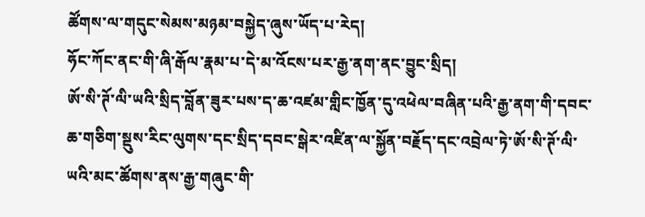ཚོགས་ལ་གདུང་སེམས་མཉམ་བསྐྱེད་ཞུས་ཡོད་པ་རེད།
ཧོང་ཀོང་ནང་གི་ཞི་རྒོལ་རྣམ་པ་དེ་མ་འོངས་པར་རྒྱ་ནག་ནང་བྱུང་སྲིད།
ཨོ་སི་ཊོ་ལི་ཡའི་སྲིད་བློན་ཟུར་པས་ད་ཆ་འཛམ་གླིང་ཁྱོན་དུ་འཕེལ་བཞིན་པའི་རྒྱ་ནག་གི་དབང་ཆ་གཅིག་སྡུས་རིང་ལུགས་དང་སྲིད་དབང་སྒེར་འཛིན་ལ་སྐྱོན་བརྗོད་དང་འབྲེལ་ཏེ་ཨོ་སི་ཊོ་ལི་ཡའི་མང་ཚོགས་ནས་རྒྱ་གཞུང་གི་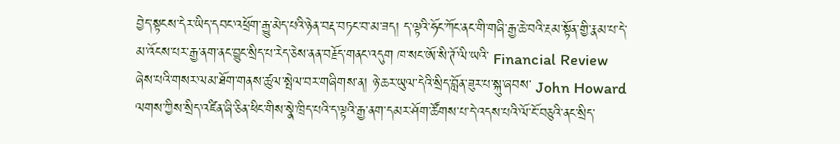བྱེད་སྟངས་དེར་ཡིད་དབང་འཕྲོག་རྒྱུ་མེད་པའི་ཉེན་བརྡ་བཏང་བ་མ་ཟད། ད་ལྟའི་ཧོང་ཀོང་ནང་གི་གཞི་རྒྱ་ཆེ་བའི་རྔམ་སྟོན་གྱི་རྣམ་པ་དེ་མ་འོངས་པར་རྒྱ་ནག་ནང་བྱུང་སྲིད་པ་རེད་ཅེས་ནན་བརྗོད་གནང་འདུག ཁ་སང་ཨོ་སི་ཊོ་ལི་ཡའི་ Financial Review ཞེས་པའི་གསར་ལམ་ཐོག་གནས་ཚུལ་སྤེལ་བར་གཞིགས་ན། ཉེ་ཆར་ཡུལ་དེའི་སྲིད་བློན་ཟུར་པ་སྐུ་ཞབས་ John Howard ལགས་ཀྱིས་སྲིད་འཛིན་ཞི་ཅིན་ཕིང་གིས་སྣེ་ཁྲིད་པའི་ད་ལྟའི་རྒྱ་ནག་དམར་ཤོག་ཚོགས་པ་དེ་འདས་པའི་ལོ་ངོ་བཅུའི་ནང་སྲིད་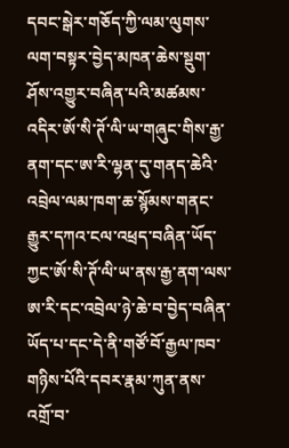དབང་སྒེར་གཅོད་ཀྱི་ལམ་ལུགས་ལག་བསྟར་བྱེད་མཁན་ཆེས་སྡུག་ཤོས་འགྱུར་བཞིན་པའི་མཚམས་འདིར་ཨོ་སི་ཊོ་ལི་ཡ་གཞུང་གིས་རྒྱ་ནག་དང་ཨ་རི་ལྷན་དུ་གནད་ཆེའི་འབྲེལ་ལམ་ཁག་ཆ་སྙོམས་གནང་རྒྱུར་དཀའ་ངལ་འཕྲད་བཞིན་ཡོད་ཀྱང་ཨོ་སི་ཊོ་ལི་ཡ་ནས་རྒྱ་ནག་ལས་ཨ་རི་དང་འབྲེལ་ཉེ་ཆེ་བ་བྱེད་བཞིན་ཡོད་པ་དང་དེ་ནི་གཙོ་བོ་རྒྱལ་ཁབ་གཉིས་པོའི་དབར་རྣམ་ཀུན་ནས་ འགྲོ་བ་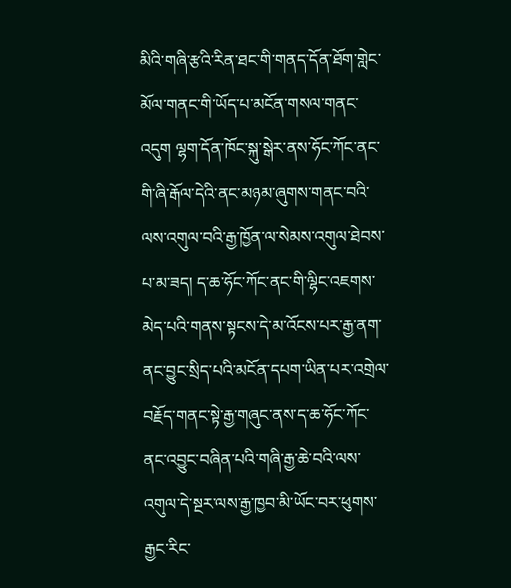མིའི་གཞི་རྩའི་རིན་ཐང་གི་གནད་དོན་ཐོག་གླེང་མོལ་གནང་གི་ཡོད་པ་མངོན་གསལ་གནང་འདུག ལྷག་དོན་ཁོང་སྐུ་སྒེར་ནས་ཧོང་ཀོང་ནང་གི་ཞི་རྒོལ་དེའི་ནང་མཉམ་ཞུགས་གནང་བའི་ལས་འགུལ་བའི་རྒྱ་ཁྱོན་ལ་སེམས་འགུལ་ཐེབས་པ་མ་ཟད། ད་ཆ་ཧོང་ཀོང་ནང་གི་ལྷིང་འཇགས་མེད་པའི་གནས་སྟངས་དེ་མ་འོངས་པར་རྒྱ་ནག་ནང་བྱུང་སྲིད་པའི་མངོན་དཔག་ཡིན་པར་འགྲེལ་བརྗོད་གནང་སྟེ་རྒྱ་གཞུང་ནས་ད་ཆ་ཧོང་ཀོང་ནང་འབྱུང་བཞིན་པའི་གཞི་རྒྱ་ཆེ་བའི་ལས་འགུལ་དེ་སྔར་ལས་རྒྱ་ཁྱབ་མི་ཡོང་བར་ཕུགས་རྒྱང་རིང་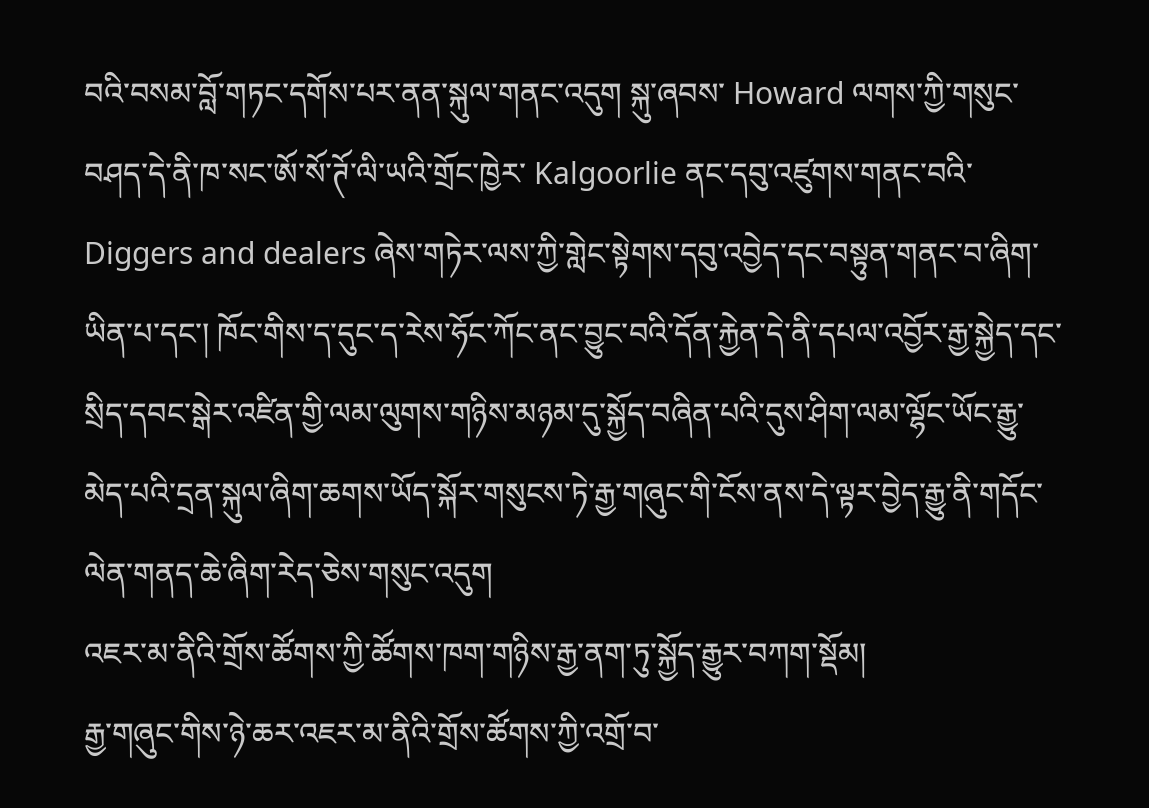བའི་བསམ་བློ་གཏང་དགོས་པར་ནན་སྐུལ་གནང་འདུག སྐུ་ཞབས་ Howard ལགས་ཀྱི་གསུང་བཤད་དེ་ནི་ཁ་སང་ཨོ་སོ་ཊོ་ལི་ཡའི་གྲོང་ཁྱེར་ Kalgoorlie ནང་དབུ་འཛུགས་གནང་བའི་ Diggers and dealers ཞེས་གཏེར་ལས་ཀྱི་གླེང་སྟེགས་དབུ་འབྱེད་དང་བསྟུན་གནང་བ་ཞིག་ཡིན་པ་དང་། ཁོང་གིས་ད་དུང་ད་རེས་ཧོང་ཀོང་ནང་བྱུང་བའི་དོན་རྐྱེན་དེ་ནི་དཔལ་འབྱོར་རྒྱ་སྐྱེད་དང་སྲིད་དབང་སྒེར་འཛིན་གྱི་ལམ་ལུགས་གཉིས་མཉམ་དུ་སྐྱོད་བཞིན་པའི་དུས་ཤིག་ལམ་ལྷོང་ཡོང་རྒྱུ་མེད་པའི་དྲན་སྐུལ་ཞིག་ཆགས་ཡོད་སྐོར་གསུངས་ཏེ་རྒྱ་གཞུང་གི་ངོས་ནས་དེ་ལྟར་བྱེད་རྒྱུ་ནི་གདོང་ལེན་གནད་ཆེ་ཞིག་རེད་ཅེས་གསུང་འདུག
འཇར་མ་ནིའི་གྲོས་ཚོགས་ཀྱི་ཚོགས་ཁག་གཉིས་རྒྱ་ནག་ཏུ་སྐྱོད་རྒྱུར་བཀག་སྡོམ།
རྒྱ་གཞུང་གིས་ཉེ་ཆར་འཇར་མ་ནིའི་གྲོས་ཚོགས་ཀྱི་འགྲོ་བ་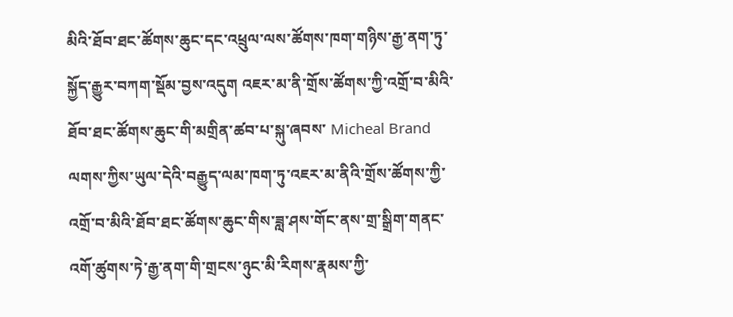མིའི་ཐོབ་ཐང་ཚོགས་ཆུང་དང་འཕྲུལ་ལས་ཚོགས་ཁག་གཉིས་རྒྱ་ནག་ཏུ་སྐྱོད་རྒྱུར་བཀག་སྡོམ་བྱས་འདུག འཇར་མ་ནི་གྲོས་ཚོགས་ཀྱི་འགྲོ་བ་མིའི་ཐོབ་ཐང་ཚོགས་ཆུང་གི་མགྲིན་ཚབ་པ་སྐུ་ཞབས་ Micheal Brand ལགས་ཀྱིས་ཡུལ་དེའི་བརྒྱུད་ལམ་ཁག་ཏུ་འཇར་མ་ནིའི་གྲོས་ཚོགས་ཀྱི་འགྲོ་བ་མིའི་ཐོབ་ཐང་ཚོགས་ཆུང་གིས་ཟླ་ཤས་གོང་ནས་གྲ་སྒྲིག་གནང་འགོ་ཚུགས་ཏེ་རྒྱ་ནག་གི་གྲངས་ཉུང་མི་རིགས་རྣམས་ཀྱི་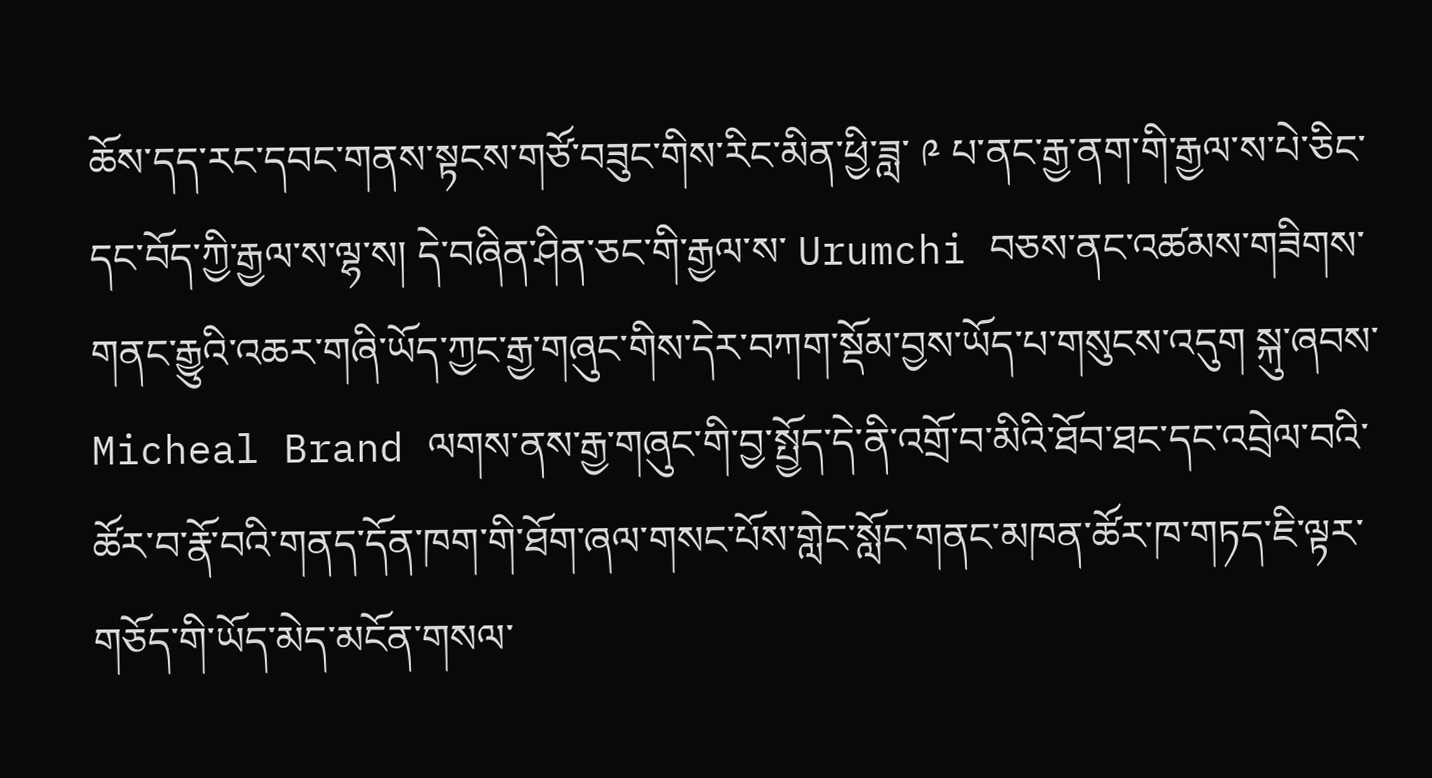ཆོས་དད་རང་དབང་གནས་སྟངས་གཙོ་བཟུང་གིས་རིང་མིན་ཕྱི་ཟླ་ ༩ པ་ནང་རྒྱ་ནག་གི་རྒྱལ་ས་པེ་ཅིང་དང་བོད་ཀྱི་རྒྱལ་ས་ལྷ་ས། དེ་བཞིན་ཤིན་ཅང་གི་རྒྱལ་ས་ Urumchi བཅས་ནང་འཚམས་གཟིགས་གནང་རྒྱུའི་འཆར་གཞི་ཡོད་ཀྱང་རྒྱ་གཞུང་གིས་དེར་བཀག་སྡོམ་བྱས་ཡོད་པ་གསུངས་འདུག སྐུ་ཞབས་ Micheal Brand ལགས་ནས་རྒྱ་གཞུང་གི་བྱ་སྤྱོད་དེ་ནི་འགྲོ་བ་མིའི་ཐོབ་ཐང་དང་འབྲེལ་བའི་ཚོར་བ་རྣོ་བའི་གནད་དོན་ཁག་གི་ཐོག་ཞལ་གསང་པོས་གླེང་སློང་གནང་མཁན་ཚོར་ཁ་གཏད་ཇི་ལྟར་གཅོད་གི་ཡོད་མེད་མངོན་གསལ་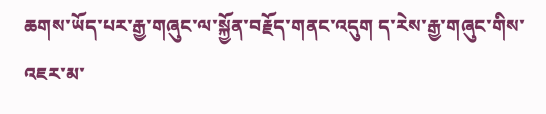ཆགས་ཡོད་པར་རྒྱ་གཞུང་ལ་སྐྱོན་བརྗོད་གནང་འདུག ད་རེས་རྒྱ་གཞུང་གིས་འཇར་མ་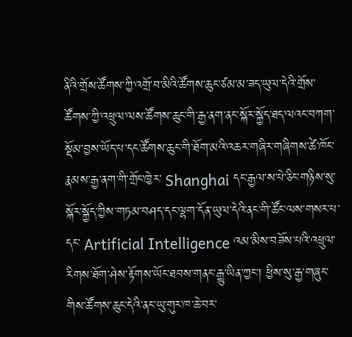ནིའི་གྲོས་ཚོགས་ཀྱི་འགྲོ་བ་མིའི་ཚོགས་ཆུང་ཙམ་མ་ཟད་ཡུལ་དེའི་གྲོས་ཚོགས་ཀྱི་འཕྲུལ་ལས་ཚོགས་ཆུང་གི་རྒྱ་ནག་ནང་སྐོར་སྐྱོད་ཐད་ལའང་བཀག་སྡོམ་བྱས་ཡོད་པ་དང་ཚོགས་ཆུང་གི་ཐོག་མའི་འཆར་གཞིར་གཞིགས་ཚེ་ཁོང་རྣམས་རྒྱ་ནག་གི་གྲོང་ཁྱེར་ Shanghai དང་རྒྱལ་ས་པེ་ཅིང་གཉིས་སུ་སྐོར་སྐྱོད་ཀྱིས་གཏམ་བཤད་དང་ལྷག་དོན་ཡུལ་དེའི་ནང་གི་ཚོང་ལས་གསར་པ་དང་ Artificial Intelligence འམ་མིས་བཟོས་པའི་འཕྲུལ་རིགས་ཐོག་ཤེས་རྟོགས་ཡོང་ཐབས་གནང་རྒྱུ་ཡིན་ཀྱང་། ཕྱིས་སུ་རྒྱ་གཞུང་གིས་ཚོགས་ཆུང་དེའི་ནང་ཡུ་གུར་ཁ་ཆེ་བར་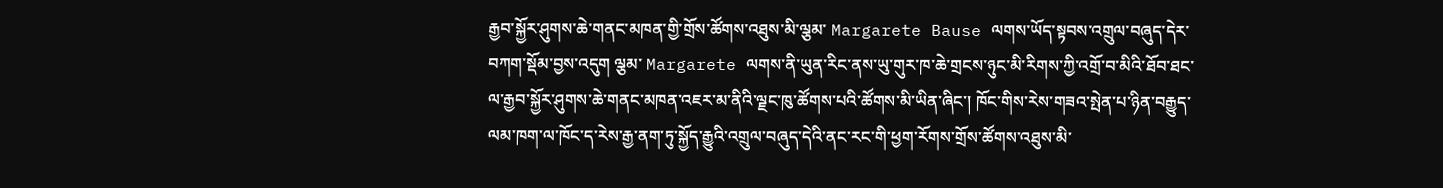རྒྱབ་སྐྱོར་ཤུགས་ཆེ་གནང་མཁན་གྱི་གྲོས་ཚོགས་འཐུས་མི་ལྕམ་ Margarete Bause ལགས་ཡོད་སྟབས་འགྲུལ་བཞུད་དེར་བཀག་སྡོམ་བྱས་འདུག ལྕམ་ Margarete ལགས་ནི་ཡུན་རིང་ནས་ཡུ་གུར་ཁ་ཆེ་གྲངས་ཉུང་མི་རིགས་ཀྱི་འགྲོ་བ་མིའི་ཐོབ་ཐང་ལ་རྒྱབ་སྐྱོར་ཤུགས་ཆེ་གནང་མཁན་འཇར་མ་ནིའི་ལྗང་ཁུ་ཚོགས་པའི་ཚོགས་མི་ཡིན་ཞིང་། ཁོང་གིས་རེས་གཟའ་སྤེན་པ་ཉིན་བརྒྱུད་ལམ་ཁག་ལ་ཁོང་ད་རེས་རྒྱ་ནག་ཏུ་སྐྱོད་རྒྱུའི་འགྲུལ་བཞུད་དེའི་ནང་རང་གི་ཕྱག་རོགས་གྲོས་ཚོགས་འཐུས་མི་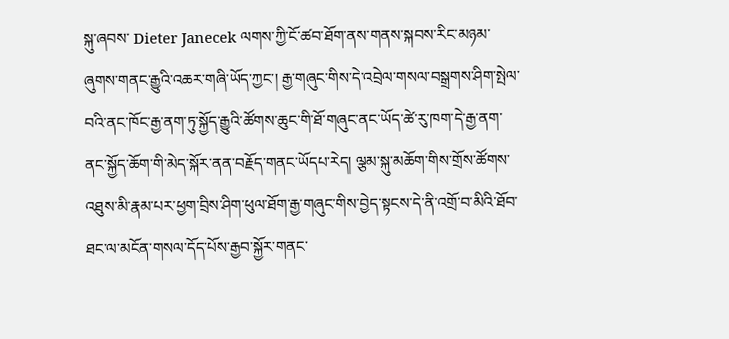སྐུ་ཞབས་ Dieter Janecek ལགས་ཀྱི་ངོ་ཚབ་ཐོག་ནས་གནས་སྐབས་རིང་མཉམ་ཞུགས་གནང་རྒྱུའི་འཆར་གཞི་ཡོད་ཀྱང་། རྒྱ་གཞུང་གིས་དེ་འབྲེལ་གསལ་བསྒྲགས་ཤིག་སྤེལ་བའི་ནང་ཁོང་རྒྱ་ནག་ཏུ་སྐྱོད་རྒྱུའི་ཚོགས་ཆུང་གི་ཐོ་གཞུང་ནང་ཡོད་ཚེ་རུ་ཁག་དེ་རྒྱ་ནག་ནང་སྐྱོད་ཆོག་གི་མེད་སྐོར་ནན་བརྗོད་གནང་ཡོདཔ་རེད། ལྕམ་སྐུ་མཆོག་གིས་གྲོས་ཚོགས་འཐུས་མི་རྣམ་པར་ཕྱག་བྲིས་ཤིག་ཕུལ་ཐོག་རྒྱ་གཞུང་གིས་བྱེད་སྟངས་དེ་ནི་འགྲོ་བ་མིའི་ཐོབ་ཐང་ལ་མངོན་གསལ་དོད་པོས་རྒྱབ་སྐྱོར་གནང་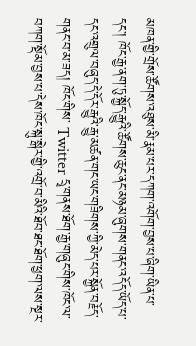མཁན་གྱི་གྲོས་ཚོགས་འཐུས་མི་རྣམ་པར་དཀག་འགོག་བྱས་པ་ཞིག་ཡིན་པ་དང་། ཁོང་རྒྱ་ནག་ཏུ་སྐྱོད་རྒྱུའི་ཚོགས་ཆུང་ནང་མཉམ་ཞུགས་གནང་འདོད་ཡོད་པ་དང་འགྲུལ་བཞུད་དེ་དོར་རྒྱུའི་རྒྱུ་མཚན་གང་ཡང་གཟིགས་ཀྱི་མེད་པར་སྐྱོན་བརྗོད་གནང་བ་མ་ཟད། ཁོང་གིས་ Twitter དྲྭ་གནས་ཐོག་རྒྱ་གཞུང་གིས་ཁོང་ལ་བཀག་སྡོམ་བྱས་པ་དེས་ཁོང་སྐུ་སྒེར་གྱི་འགྲོ་བ་མིའི་ཐོབ་ཐང་ཐོག་ཕྱག་ལས་སྔར་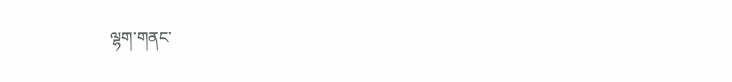ལྷག་གནང་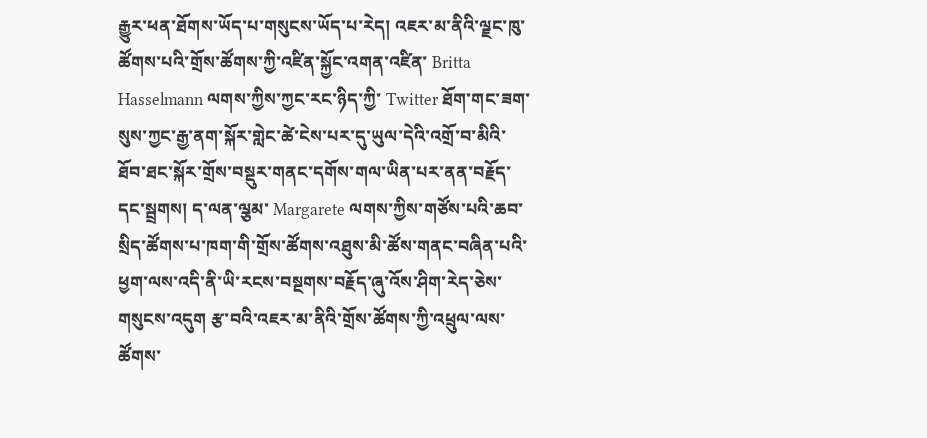རྒྱུར་ཕན་ཐོགས་ཡོད་པ་གསུངས་ཡོད་པ་རེད། འཇར་མ་ནིའི་ལྗང་ཁུ་ཚོགས་པའི་གྲོས་ཚོགས་ཀྱི་འཛིན་སྐྱོང་འགན་འཛིན་ Britta Hasselmann ལགས་ཀྱིས་ཀྱང་རང་ཉིད་ཀྱི་ Twitter ཐོག་གང་ཟག་སུས་ཀྱང་རྒྱ་ནག་སྐོར་གླེང་ཚེ་ངེས་པར་དུ་ཡུལ་དེའི་འགྲོ་བ་མིའི་ཐོབ་ཐང་སྐོར་གྲོས་བསྡུར་གནང་དགོས་གལ་ཡིན་པར་ནན་བརྗོད་དང་སྦྲགས། ད་ལན་ལྕམ་ Margarete ལགས་ཀྱིས་གཙོས་པའི་ཆབ་སྲིད་ཚོགས་པ་ཁག་གི་གྲོས་ཚོགས་འཐུས་མི་ཚོས་གནང་བཞིན་པའི་ཕྱག་ལས་འདི་ནི་ཡི་རངས་བསྔགས་བརྗོད་ཞུ་འོས་ཤིག་རེད་ཅེས་གསུངས་འདུག རྩ་བའི་འཇར་མ་ནིའི་གྲོས་ཚོགས་ཀྱི་འཕྲུལ་ལས་ཚོགས་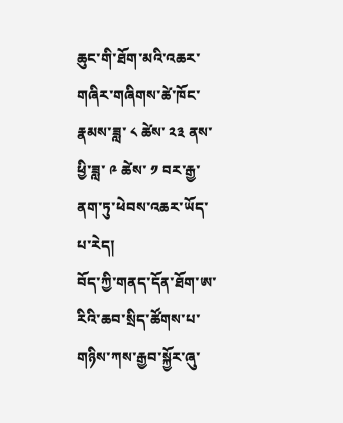ཆུང་གི་ཐོག་མའི་འཆར་གཞིར་གཞིགས་ཚེ་ཁོང་རྣམས་ཟླ་ ༨ ཚེས་ ༢༣ ནས་ཕྱི་ཟླ་ ༩ ཚེས་ ༡ བར་རྒྱ་ནག་ཏུ་ཕེབས་འཆར་ཡོད་པ་རེད།
བོད་ཀྱི་གནད་དོན་ཐོག་ཨ་རིའི་ཆབ་སྲིད་ཚོགས་པ་གཉིས་ཀས་རྒྱབ་སྐྱོར་ཞུ་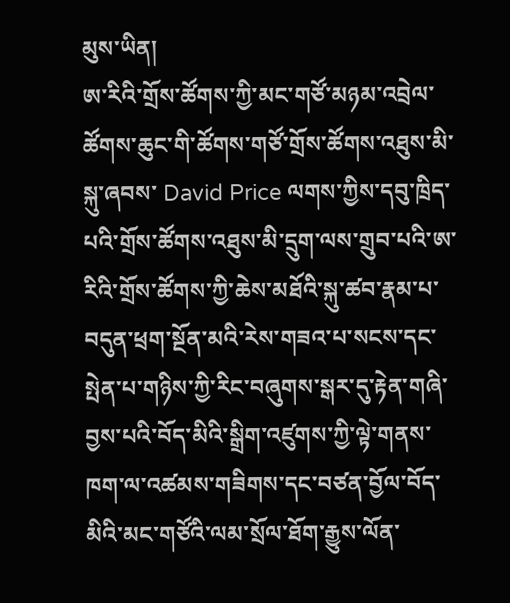མུས་ཡིན།
ཨ་རིའི་གྲོས་ཚོགས་ཀྱི་མང་གཙོ་མཉམ་འབྲེལ་ཚོགས་ཆུང་གི་ཚོགས་གཙོ་གྲོས་ཚོགས་འཐུས་མི་སྐུ་ཞབས་ David Price ལགས་ཀྱིས་དབུ་ཁྲིད་པའི་གྲོས་ཚོགས་འཐུས་མི་དྲུག་ལས་གྲུབ་པའི་ཨ་རིའི་གྲོས་ཚོགས་ཀྱི་ཆེས་མཐོའི་སྐུ་ཚབ་རྣམ་པ་བདུན་ཕྲག་སྔོན་མའི་རེས་གཟའ་པ་སངས་དང་སྤེན་པ་གཉིས་ཀྱི་རིང་བཞུགས་སྒར་དུ་རྟེན་གཞི་བྱས་པའི་བོད་མིའི་སྒྲིག་འཛུགས་ཀྱི་ལྟེ་གནས་ཁག་ལ་འཚམས་གཟིགས་དང་བཙན་བྱོལ་བོད་མིའི་མང་གཙོའི་ལམ་སྲོལ་ཐོག་རྒྱུས་ལོན་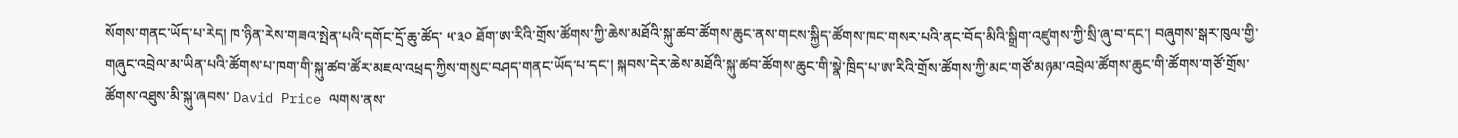སོགས་གནང་ཡོད་པ་རེད། ཁ་ཉིན་རེས་གཟའ་སྤེན་པའི་དགོང་དྲོ་ཆུ་ཚོད་ ༥་༣༠ ཐོག་ཨ་རིའི་གྲོས་ཚོགས་ཀྱི་ཆེས་མཐོའི་སྐུ་ཚབ་ཚོགས་ཆུང་ནས་གངས་སྐྱིད་ཚོགས་ཁང་གསར་པའི་ནང་བོད་མིའི་སྒྲིག་འཛུགས་ཀྱི་སྲི་ཞུ་བ་དང་། བཞུགས་སྒར་ཁུལ་གྱི་གཞུང་འབྲེལ་མ་ཡིན་པའི་ཚོགས་པ་ཁག་གི་སྐུ་ཚབ་ཚོར་མཇལ་འཕྲད་ཀྱིས་གསུང་བཤད་གནང་ཡོད་པ་དང་། སྐབས་དེར་ཆེས་མཐོའི་སྐུ་ཚབ་ཚོགས་ཆུང་གི་སྣེ་ཁྲིད་པ་ཨ་རིའི་གྲོས་ཚོགས་ཀྱི་མང་གཙོ་མཉམ་འབྲེལ་ཚོགས་ཆུང་གི་ཚོགས་གཙོ་གྲོས་ཚོགས་འཐུས་མི་སྐུ་ཞབས་ David Price ལགས་ནས་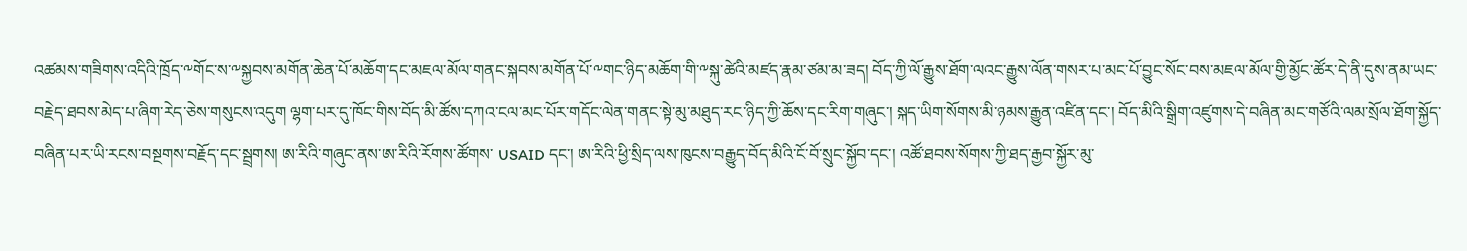འཚམས་གཟིགས་འདིའི་ཁྲོད་༸གོང་ས་༸སྐྱབས་མགོན་ཆེན་པོ་མཆོག་དང་མཇལ་མོལ་གནང་སྐབས་མགོན་པོ་༸གང་ཉིད་མཆོག་གི་༸སྐུ་ཚེའི་མཛད་རྣམ་ཙམ་མ་ཟད། བོད་ཀྱི་ལོ་རྒྱུས་ཐོག་ལའང་རྒྱུས་ལོན་གསར་པ་མང་པོ་བྱུང་སོང་བས་མཇལ་མོལ་གྱི་མྱོང་ཚོར་དེ་ནི་དུས་ནམ་ཡང་བརྗེད་ཐབས་མེད་པ་ཞིག་རེད་ཅེས་གསུངས་འདུག ལྷག་པར་དུ་ཁོང་གིས་བོད་མི་ཚོས་དཀའ་ངལ་མང་པོར་གདོང་ལེན་གནང་སྟེ་མུ་མཐུད་རང་ཉིད་ཀྱི་ཆོས་དང་རིག་གཞུང་། སྐད་ཡིག་སོགས་མི་ཉམས་རྒྱུན་འཛིན་དང་། བོད་མིའི་སྒྲིག་འཛུགས་དེ་བཞིན་མང་གཙོའི་ལམ་སྲོལ་ཐོག་སྐྱོད་བཞིན་པར་ཡི་རངས་བསྔགས་བརྗོད་དང་སྦྲགས། ཨ་རིའི་གཞུང་ནས་ཨ་རིའི་རོགས་ཚོགས་ USAID དང་། ཨ་རིའི་ཕྱི་སྲིད་ལས་ཁུངས་བརྒྱུད་བོད་མིའི་ངོ་བོ་སྲུང་སྐྱོབ་དང་། འཚོ་ཐབས་སོགས་ཀྱི་ཐད་རྒྱབ་སྐྱོར་མུ་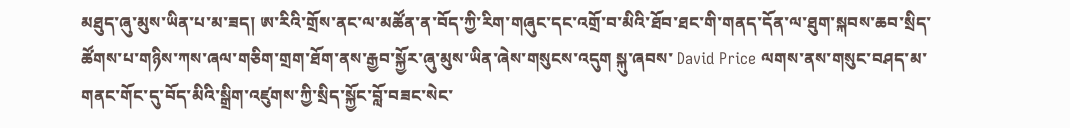མཐུད་ཞུ་མུས་ཡིན་པ་མ་ཟད། ཨ་རིའི་གྲོས་ནང་ལ་མཚོན་ན་བོད་ཀྱི་རིག་གཞུང་དང་འགྲོ་བ་མིའི་ཐོབ་ཐང་གི་གནད་དོན་ལ་ཐུག་སྐབས་ཆབ་སྲིད་ཚོགས་པ་གཉིས་ཀས་ཞལ་གཅིག་གྲག་ཐོག་ནས་རྒྱབ་སྐྱོར་ཞུ་མུས་ཡིན་ཞེས་གསུངས་འདུག སྐུ་ཞབས་ David Price ལགས་ནས་གསུང་བཤད་མ་གནང་གོང་དུ་བོད་མིའི་སྒྲིག་འཛུགས་ཀྱི་སྲིད་སྐྱོང་བློ་བཟང་སེང་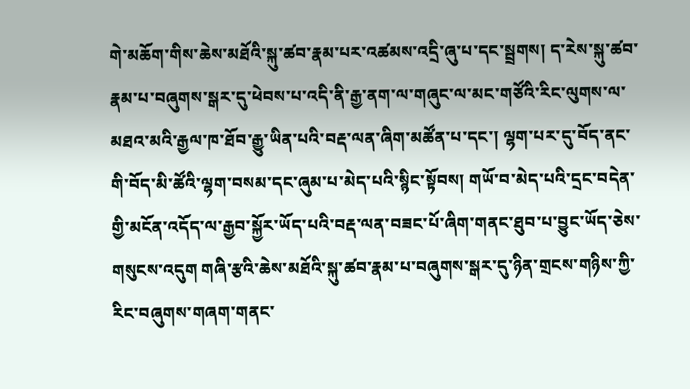གེ་མཆོག་གིས་ཆེས་མཐོའི་སྐུ་ཚབ་རྣམ་པར་འཚམས་འདྲི་ཞུ་པ་དང་སྦྲགས། ད་རེས་སྐུ་ཚབ་རྣམ་པ་བཞུགས་སྒར་དུ་ཕེབས་པ་འདི་ནི་རྒྱ་ནག་ལ་གཞུང་ལ་མང་གཙོའི་རིང་ལུགས་ལ་མཐའ་མའི་རྒྱལ་ཁ་ཐོབ་རྒྱུ་ཡིན་པའི་བརྡ་ལན་ཞིག་མཚོན་པ་དང་། ལྷག་པར་དུ་བོད་ནང་གི་བོད་མི་ཚོའི་ལྷག་བསམ་དང་ཞུམ་པ་མེད་པའི་སྙིང་སྟོབས། གཡོ་བ་མེད་པའི་དྲང་བདེན་གྱི་མངོན་འདོད་ལ་རྒྱབ་སྐྱོར་ཡོད་པའི་བརྡ་ལན་བཟང་པོ་ཞིག་གནང་ཐུབ་པ་བྱུང་ཡོད་ཅེས་གསུངས་འདུག གཞི་རྩའི་ཆེས་མཐོའི་སྐུ་ཚབ་རྣམ་པ་བཞུགས་སྒར་དུ་ཉིན་གྲངས་གཉིས་ཀྱི་རིང་བཞུགས་གཞག་གནང་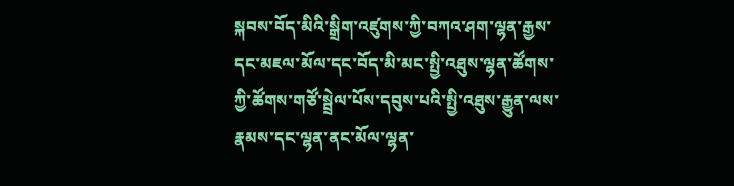སྐབས་བོད་མིའི་སྒྲིག་འཛུགས་ཀྱི་བཀའ་ཤག་ལྷན་རྒྱས་དང་མཇལ་མོལ་དང་བོད་མི་མང་སྤྱི་འཐུས་ལྷན་ཚོགས་ཀྱི་ཚོགས་གཙོ་སྦྲེལ་པོས་དབུས་པའི་སྤྱི་འཐུས་རྒྱུན་ལས་རྣམས་དང་ལྷན་ནང་མོལ་ལྷན་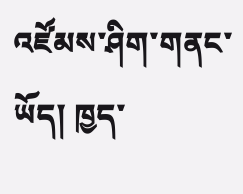འཛོམས་ཤིག་གནང་ཡོད། ཁྱད་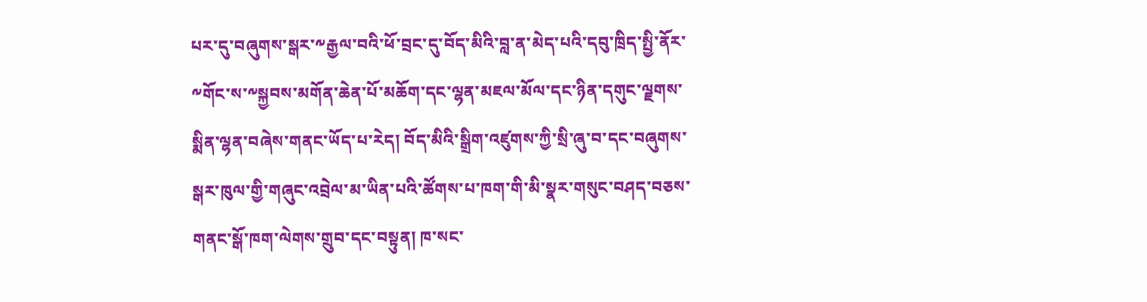པར་དུ་བཞུགས་སྒར་༸རྒྱལ་བའི་ཕོ་བྲང་དུ་བོད་མིའི་བླ་ན་མེད་པའི་དབུ་ཁྲིད་སྤྱི་ནོར་༸གོང་ས་༸སྐྱབས་མགོན་ཆེན་པོ་མཆོག་དང་ལྷན་མཇལ་མོལ་དང་ཉིན་དགུང་ལྗགས་སྨིན་ལྷན་བཞེས་གནང་ཡོད་པ་རེད། བོད་མིའི་སྒྲིག་འཛུགས་ཀྱི་སྲི་ཞུ་བ་དང་བཞུགས་སྒར་ཁུལ་གྱི་གཞུང་འབྲེལ་མ་ཡིན་པའི་ཚོགས་པ་ཁག་གི་མི་སྣར་གསུང་བཤད་བཅས་གནང་སྒོ་ཁག་ལེགས་གྲུབ་དང་བསྟུན། ཁ་སང་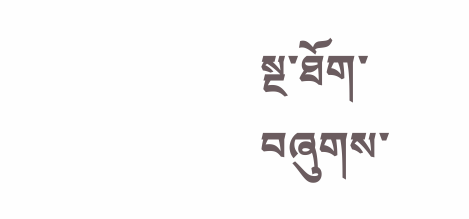སྔ་ཐོག་བཞུགས་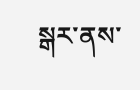སྒར་ནས་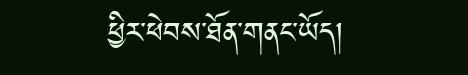ཕྱིར་ཕེབས་ཐོན་གནང་ཡོད།